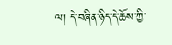ལ། དེ་བཞིན་ཉིད་དེ་ཆོས་ཀྱི་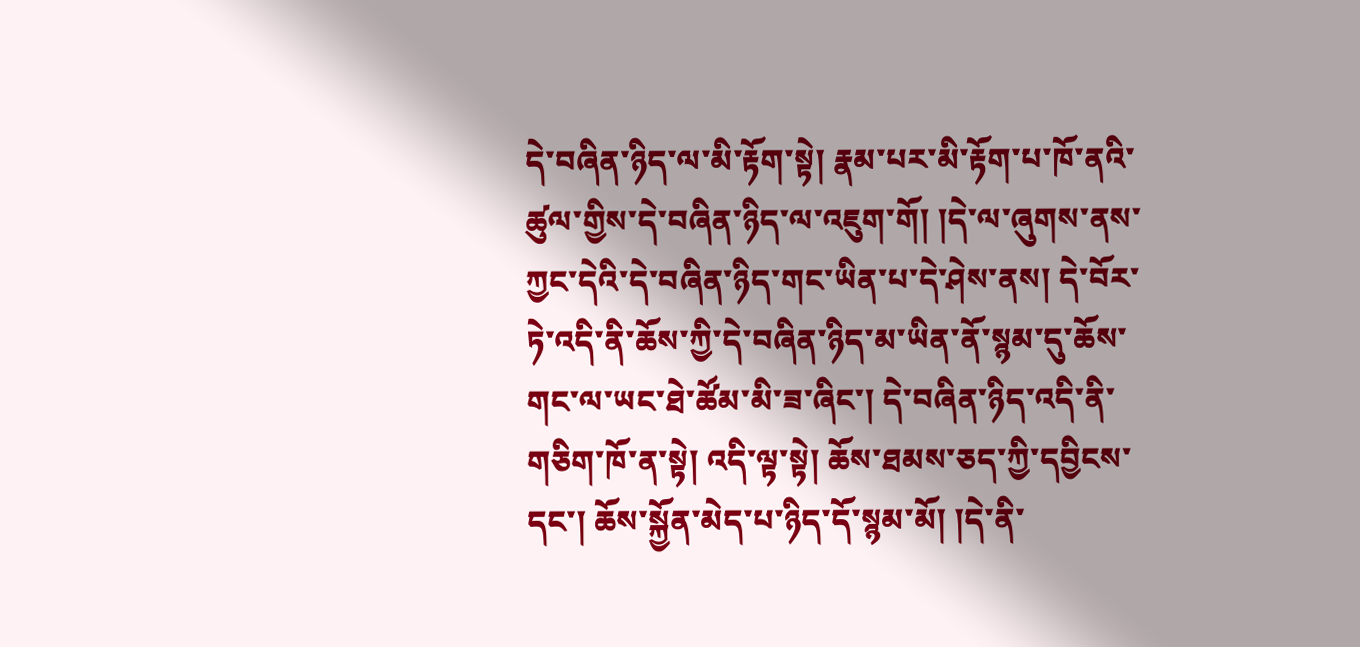དེ་བཞིན་ཉིད་ལ་མི་རྟོག་སྟེ། རྣམ་པར་མི་རྟོག་པ་ཁོ་ནའི་ཚུལ་གྱིས་དེ་བཞིན་ཉིད་ལ་འཇུག་གོ། །དེ་ལ་ཞུགས་ནས་ཀྱང་དེའི་དེ་བཞིན་ཉིད་གང་ཡིན་པ་དེ་ཤེས་ནས། དེ་བོར་ཏེ་འདི་ནི་ཆོས་ཀྱི་དེ་བཞིན་ཉིད་མ་ཡིན་ནོ་སྙམ་དུ་ཆོས་གང་ལ་ཡང་ཐེ་ཚོམ་མི་ཟ་ཞིང་། དེ་བཞིན་ཉིད་འདི་ནི་གཅིག་ཁོ་ན་སྟེ། འདི་ལྟ་སྟེ། ཆོས་ཐམས་ཅད་ཀྱི་དབྱིངས་དང་། ཆོས་སྐྱོན་མེད་པ་ཉིད་དོ་སྙམ་མོ། །དེ་ནི་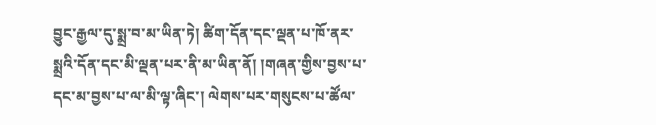བྱུང་རྒྱལ་དུ་སྨྲ་བ་མ་ཡིན་ཏེ། ཚིག་དོན་དང་ལྡན་པ་ཁོ་ནར་སྨྲའི་དོན་དང་མི་ལྡན་པར་ནི་མ་ཡིན་ནོ། །གཞན་གྱིས་བྱས་པ་དང་མ་བྱས་པ་ལ་མི་ལྟ་ཞིང་། ལེགས་པར་གསུངས་པ་ཚོལ་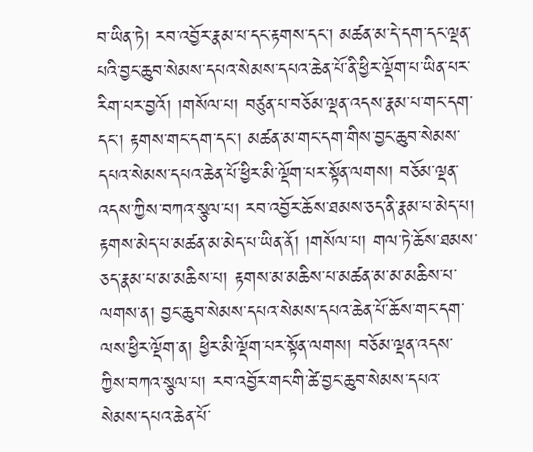བ་ཡིན་ཏེ། རབ་འབྱོར་རྣམ་པ་དང་རྟགས་དང་། མཚན་མ་དེ་དག་དང་ལྡན་པའི་བྱང་ཆུབ་སེམས་དཔའ་སེམས་དཔའ་ཆེན་པོ་ནི་ཕྱིར་ལྡོག་པ་ཡིན་པར་རིག་པར་བྱའོ། །གསོལ་པ། བཙུན་པ་བཅོམ་ལྡན་འདས་རྣམ་པ་གང་དག་དང་། རྟགས་གང་དག་དང་། མཚན་མ་གང་དག་གིས་བྱང་ཆུབ་སེམས་དཔའ་སེམས་དཔའ་ཆེན་པོ་ཕྱིར་མི་ལྡོག་པར་སྟོན་ལགས། བཅོམ་ལྡན་འདས་ཀྱིས་བཀའ་སྩལ་པ། རབ་འབྱོར་ཆོས་ཐམས་ཅད་ནི་རྣམ་པ་མེད་པ། རྟགས་མེད་པ་མཚན་མ་མེད་པ་ཡིན་ནོ། །གསོལ་པ། གལ་ཏེ་ཆོས་ཐམས་ཅད་རྣམ་པ་མ་མཆིས་པ། རྟགས་མ་མཆིས་པ་མཚན་མ་མ་མཆིས་པ་ལགས་ན། བྱང་ཆུབ་སེམས་དཔའ་སེམས་དཔའ་ཆེན་པོ་ཆོས་གང་དག་ལས་ཕྱིར་ལྡོག་ན། ཕྱིར་མི་ལྡོག་པར་སྟོན་ལགས། བཅོམ་ལྡན་འདས་ཀྱིས་བཀའ་སྩལ་པ། རབ་འབྱོར་གང་གི་ཚེ་བྱང་ཆུབ་སེམས་དཔའ་སེམས་དཔའ་ཆེན་པོ་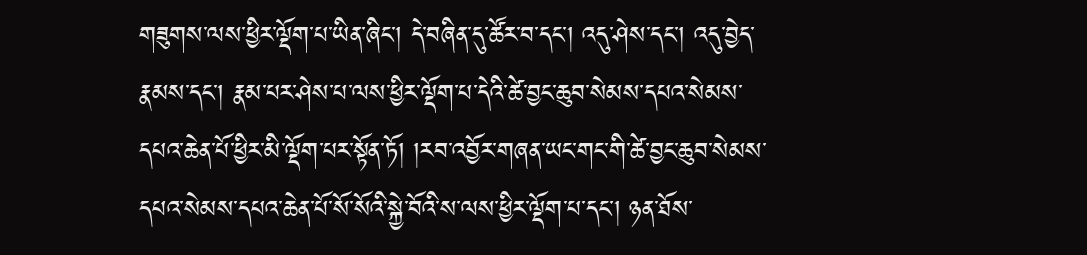གཟུགས་ལས་ཕྱིར་ལྡོག་པ་ཡིན་ཞིང་། དེ་བཞིན་དུ་ཚོར་བ་དང་། འདུ་ཤེས་དང་། འདུ་བྱེད་རྣམས་དང་། རྣམ་པར་ཤེས་པ་ལས་ཕྱིར་ལྡོག་པ་དེའི་ཚེ་བྱང་ཆུབ་སེམས་དཔའ་སེམས་དཔའ་ཆེན་པོ་ཕྱིར་མི་ལྡོག་པར་སྟོན་ཏོ། །རབ་འབྱོར་གཞན་ཡང་གང་གི་ཚེ་བྱང་ཆུབ་སེམས་དཔའ་སེམས་དཔའ་ཆེན་པོ་སོ་སོའི་སྐྱེ་བོའི་ས་ལས་ཕྱིར་ལྡོག་པ་དང་། ཉན་ཐོས་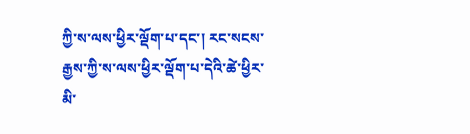ཀྱི་ས་ལས་ཕྱིར་ལྡོག་པ་དང་། རང་སངས་རྒྱས་ཀྱི་ས་ལས་ཕྱིར་ལྡོག་པ་དེའི་ཚེ་ཕྱིར་མི་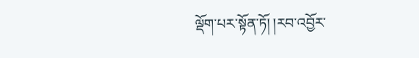ལྡོག་པར་སྟོན་ཏོ། །རབ་འབྱོར་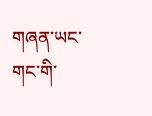གཞན་ཡང་གང་གི་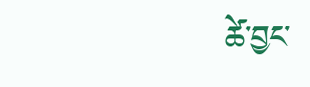ཚེ་བྱང་